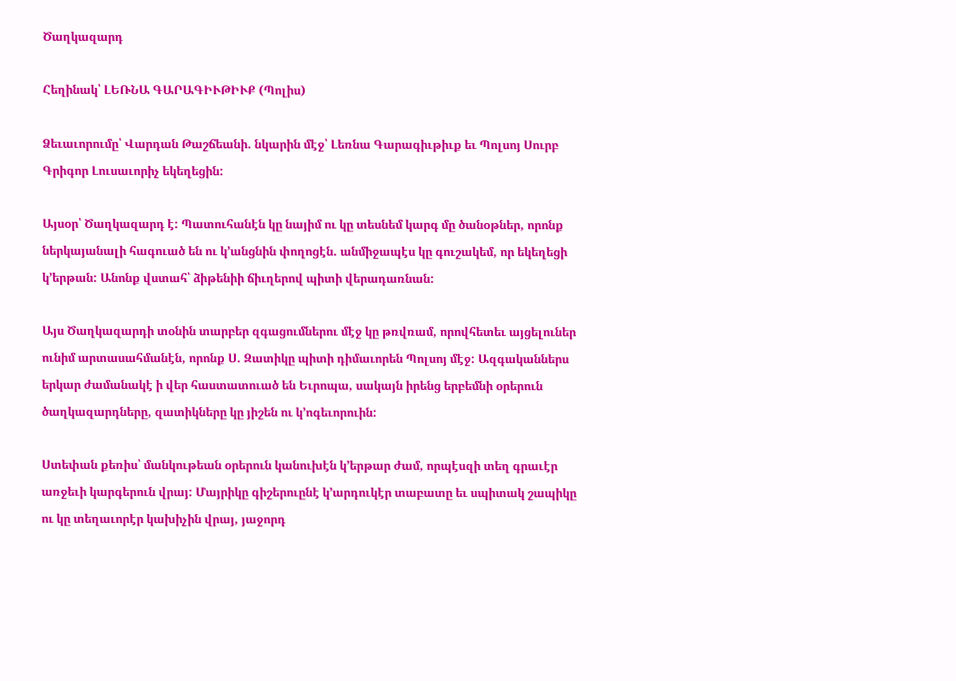Ծաղկազարդ

Հեղինակ՝ ԼԵՌՆԱ ԳԱՐԱԳԻՒԹԻՒՔ (Պոլիս)

Ձեւաւորումը՝ Վարդան Թաշճեանի. նկարին մէջ՝ Լեռնա Գարագիւթիւք եւ Պոլսոյ Սուրբ Գրիգոր Լուսաւորիչ եկեղեցին:

Այսօր՝ Ծաղկազարդ է: Պատուհանէն կը նայիմ ու կը տեսնեմ կարգ մը ծանօթներ, որոնք ներկայանալի հագուած են ու կ’անցնին փողոցէն. անմիջապէս կը գուշակեմ, որ եկեղեցի կ’երթան: Անոնք վստահ՝ ձիթենիի ճիւղերով պիտի վերադառնան:

Այս Ծաղկազարդի տօնին տարբեր զգացումներու մէջ կը թռվռամ, որովհետեւ այցելուներ ունիմ արտասահմանէն, որոնք Ս. Զատիկը պիտի դիմաւորեն Պոլսոյ մէջ: Ազգականներս երկար ժամանակէ ի վեր հաստատուած են Եւրոպա, սակայն իրենց երբեմնի օրերուն ծաղկազարդները, զատիկները կը յիշեն ու կ’ոգեւորուին:

Ստեփան քեռիս՝ մանկութեան օրերուն կանուխէն կ’երթար ժամ, որպէսզի տեղ գրաւէր առջեւի կարգերուն վրայ: Մայրիկը գիշերուընէ կ’արդուկէր տաբատը եւ սպիտակ շապիկը ու կը տեղաւորէր կախիչին վրայ, յաջորդ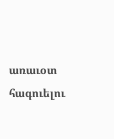առաւօտ հագուելու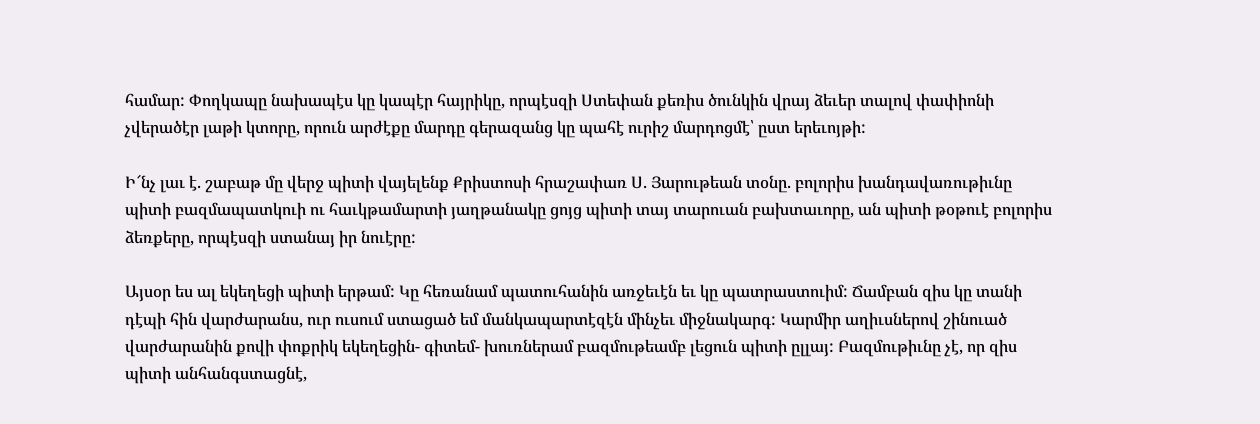համար: Փողկապը նախապէս կը կապէր հայրիկը, որպէսզի Ստեփան քեռիս ծունկին վրայ ձեւեր տալով փափիոնի չվերածէր լաթի կտորը, որուն արժէքը մարդը գերազանց կը պահէ ուրիշ մարդոցմէ՝ ըստ երեւոյթի:

Ի՜նչ լաւ է. շաբաթ մը վերջ պիտի վայելենք Քրիստոսի հրաշափառ Ս. Յարութեան տօնը. բոլորիս խանդավառութիւնը պիտի բազմապատկուի ու հաւկթամարտի յաղթանակը ցոյց պիտի տայ տարուան բախտաւորը, ան պիտի թօթուէ բոլորիս ձեռքերը, որպէսզի ստանայ իր նուէրը:

Այսօր ես ալ եկեղեցի պիտի երթամ: Կը հեռանամ պատուհանին առջեւէն եւ կը պատրաստուիմ: Ճամբան զիս կը տանի դէպի հին վարժարանս, ուր ուսում ստացած եմ մանկապարտէզէն մինչեւ միջնակարգ: Կարմիր աղիւսներով շինուած վարժարանին քովի փոքրիկ եկեղեցին- գիտեմ- խուռներամ բազմութեամբ լեցուն պիտի ըլլայ: Բազմութիւնը չէ, որ զիս պիտի անհանգստացնէ,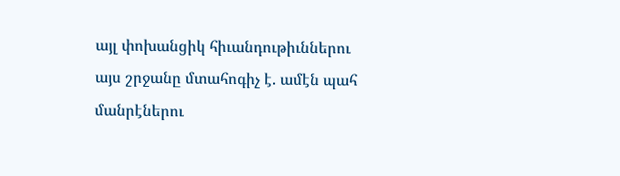այլ փոխանցիկ հիւանդութիւններու այս շրջանը մտահոգիչ է. ամէն պահ մանրէներու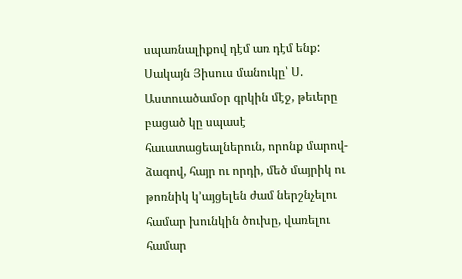սպառնալիքով դէմ առ դէմ ենք: Սակայն Յիսուս մանուկը՝ Ս. Աստուածամօր գրկին մէջ, թեւերը բացած կը սպասէ հաւատացեալներուն, որոնք մարով-ձագով, հայր ու որդի, մեծ մայրիկ ու թոռնիկ կ’այցելեն ժամ ներշնչելու համար խունկին ծուխը, վառելու համար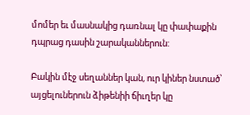մոմեր եւ մասնակից դառնալ կը փափաքին դպրաց դասին շարականներուն:

Բակին մէջ սեղաններ կան, ուր կիներ նստած՝ այցելուներուն ձիթենիի ճիւղեր կը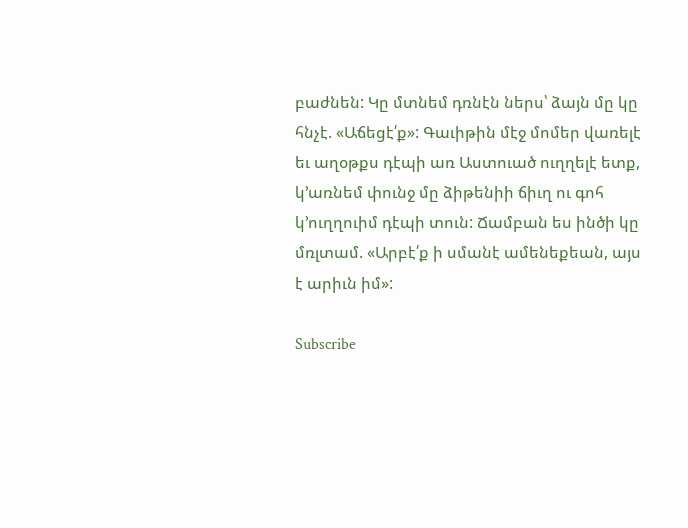բաժնեն: Կը մտնեմ դռնէն ներս՝ ձայն մը կը հնչէ. «Աճեցէ՛ք»: Գաւիթին մէջ մոմեր վառելէ եւ աղօթքս դէպի առ Աստուած ուղղելէ ետք, կ’առնեմ փունջ մը ձիթենիի ճիւղ ու գոհ կ’ուղղուիմ դէպի տուն: Ճամբան ես ինծի կը մռլտամ. «Արբէ՛ք ի սմանէ ամենեքեան, այս է արիւն իմ»:

Subscribe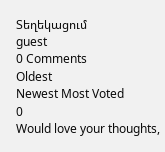Տեղեկացում
guest
0 Comments
Oldest
Newest Most Voted
0
Would love your thoughts,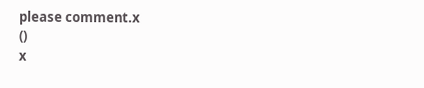please comment.x
()
x